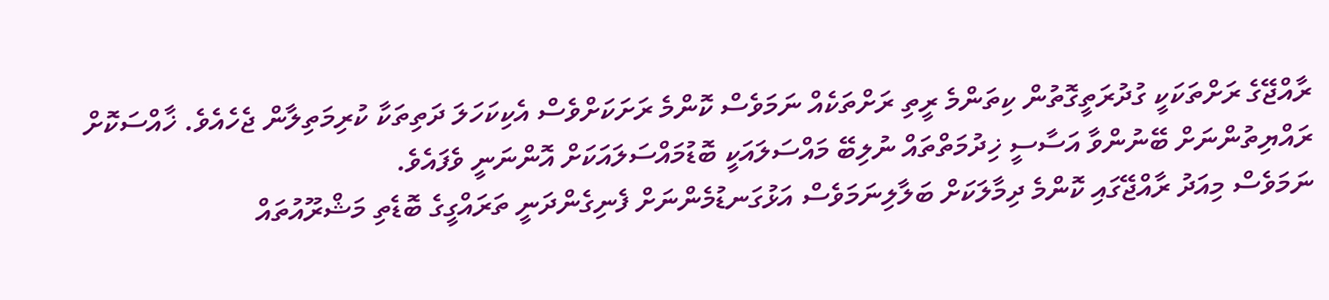ރާއްޖޭގެ ރަށްތަކަކީ ގުދުރަތީގޮތުން ކިތަންމެ ރީތި ރަށްތަކެއް ނަމަވެސް ކޮންމެ ރަށަކަށްވެސް އެކިކަހަލަ ދަތިތަކާ ކުރިމަތިލާން ޖެހެއެވެ. ޚާއްސަކޮށް ރައްޔިތުންނަށް ބޭނުންވާ އަސާސީ ޚިދުމަތްތައް ނުލިބޭ މައްސަލައަކީ ބޮޑުމައްސަލައަކަށް އޮންނަނީ ވެފައެވެ.
ނަމަވެސް މިއަދު ރާއްޖޭގައި ކޮންމެ ދިމާލަކަށް ބަލާލިނަމަވެސް އަޅުގަނޑުމެންނަށް ފެނިގެންދަނީ ތަރައްގީގެ ބޮޑެތި މަޝްރޫއުތައް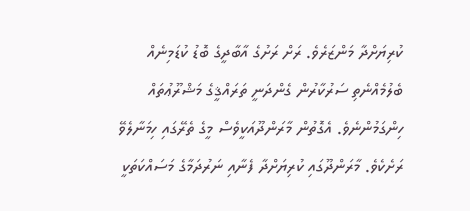ކުރިޔަށްދާ މަންޒަރެވެ. ރަށް ރަށުގެ އާބާދީގެ ބޮޑު ކުޑަމިނެއް ބެލުމެއްނެތި ސަރުކާރުން ގެންދަނީ ތަރައްޤީގެ މަޝްރޫޢުތައް ހިންގަމުންނެވެ. އެގޮތުން މާރަންދޫއަކީވެސް މީގެ ތެރޭގައި ހިމަނާލެވޭ ރަށެކެވެ. މާރަންދޫގައި ކުރިޔަށްދާ ފެނާއި ނަރުދަމާގެ މަސައްކަތަކީ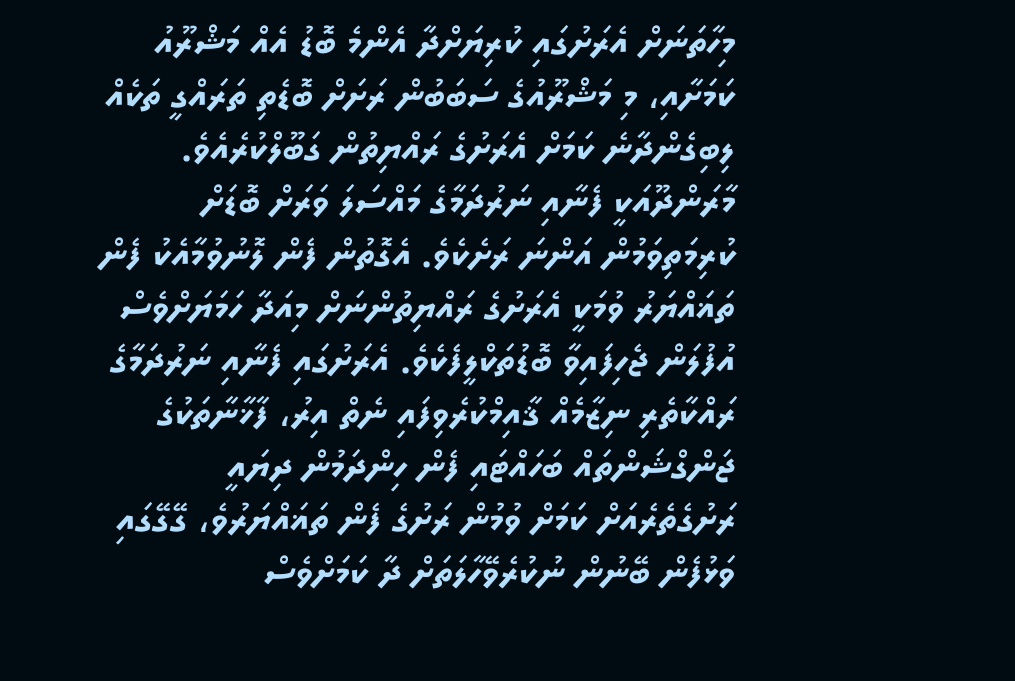މިހާތަނަށް އެރަށުގައި ކުރިޔަށްދާ އެންމެ ބޮޑު އެއް މަޝްރޫއު ކަމަށާއި، މި މަޝްރޫއުގެ ސަބަބުން ރަށަށް ބޮޑެތި ތަރައްގީ ތަކެއް ލިބިގެންދާނެ ކަމަށް އެރަށުގެ ރައްޔިތުން ގަބޫލްކުރެއެވެ.
މާރަންދޫއަކީ ފެނާއި ނަރުދަމާގެ މައްސަލަ ވަރަށް ބޮޑަށް ކުރިމަތިވަމުން އަންނަ ރަށެކެވެ. އެގޮތުން ފެން ލޮނުވުމާއެކު ފެން ތަޣައްޔަރު ވުމަކީ އެރަށުގެ ރައްޔިތުންނަށް މިއަދާ ހަމަޔަށްވެސް އުފުލަން ޖެހިފައިވާ ބޮޑުތަކްލީފެކެވެ. އެރަށުގައި ފެނާއި ނަރުދަމާގެ ރައްކާތެރި ނިޒާމެއް ޤާއިމްކުރެވިފައި ނެތް އިރު، ފާޚާނާތަކުގެ ޖަންގްޝަންތައް ބަހައްޓައި ފެން ހިންދަމުން ދިޔައީ ރަށުގެތެރެއަށް ކަމަށް ވުމުން ރަށުގެ ފެން ތަޣައްޔަރުވެ، ގޭގޭގައި ވަޅުފެން ބޭނުން ނުކުރެވޭހާލަތަށް ދާ ކަމަށްވެސް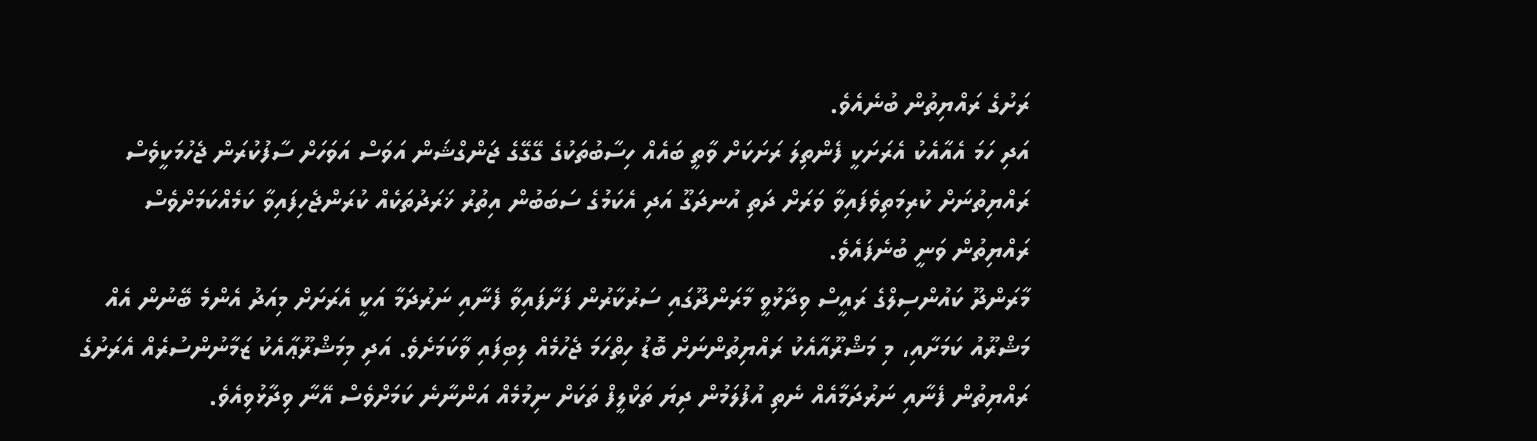ރަށުގެ ރައްޔިތުން ބުނެއެވެ.
އަދި ހަމަ އެއާއެކު އެރަށަކީ ފެންތިލަ ރަށަކަށް ވާތީ ބައެއް ހިސާބުތަކުގެ ގޭގޭގެ ޖަންގްޝަން އަވަސް އަވަހަށް ސާފުކުރަން ޖެހުމަކީވެސް ރައްޔިތުނަށް ކުރިމަތިވެފައިވާ ވަރަށް ދަތި އުނދަގޫ އަދި އެކަމުގެ ސަބަބުން އިތުރު ޚަރަދުތަކެއް ކުރަންޖެހިފައިވާ ކަމެއްކަމަށްވެސް ރައްޔިތުން ވަނީ ބުނެފައެވެ.
މާރަންދޫ ކައުންސިލްގެ ރައީސް ވިދާޅުވީ މާރަންދޫގައި ސަރުކާރުން ފަށާފައިވާ ފެނާއި ނަރުދަމާ އަކީ އެރަށަށް މިއަދު އެންމެ ބޭނުން އެއް މަޝްރޫއު ކަމަށާއި، މި މަޝްރޫއާއެކު ރައްޔިތުންނަށް ބޮޑު ހިތްހަމަ ޖެހުމެއް ލިބިފައި ވާކަމަށެވެ. އަދި މިމަޝްރޫޢާއެކު ޒަމާނުންސުރެއް އެރަށުގެ ރައްޔިތުން ފެނާއި ނަރުދަމާއެއް ނެތި އުފުލަމުން ދިޔަ ތަކްލީފް ތަކަށް ނިމުމެއް އަންނާނެ ކަމަށްވެސް އޭނާ ވިދާޅުވިއެވެ.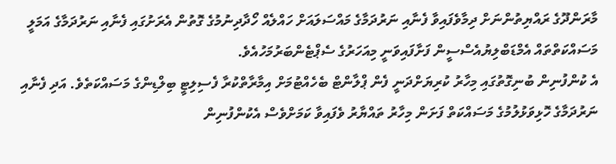މާރަންދޫގެ ރައްޔިތުންނަށް ދިމާވެފައިވާ ފެނާއި ނަރުދަމާގެ މައްސަލައަށް ހައްލެއް ހޯދާދިނުމުގެ ގޮތުން އެރަށުގައި ފެނާއި ނަރުދަމާގެ އަމަލީ މަސައްކަތްތައް އެމްޑަބްލިޔުއެސްސީން ފަށާފައިވަނީ މިއަހަރުގެ ސެޕްޓެންބަރުމަހުއެވެ.
އެ ކުންފުނިން ބުނިގޮތުގައި މިހާރު ކުރިޔަށްދަނީ ފެން ޕްލާންޓް ބެހެއްޓުމަށް އިމާރާތްކުރާ ފެސިލިޓީ ބިލްޑިންގެ މަސައްކަތެވެ. އަދި ފެނާއި ނަރުދަމާގެ ހޮޅިވަޅުލުމުގެ މަސައްކަތް ފަށަން މިހާރު ތައްޔާރު ވެފައިވާ ކަމަށްވެސް އެކުންފުނިން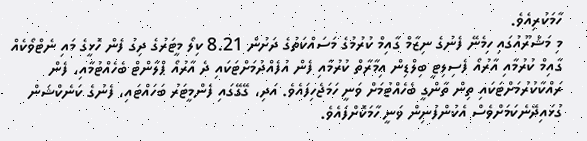ހާމަކުރިއެވެ.
މި މަޝްރޫއުގައި ހިމެނޭ ފެނުގެ ނިޒާމް ގާއިމް ކުރުމުގެ މަސައްކަތުގެ ދަށުން 8.21 ކިލޯ މީޓަރުގެ ދިގު ފެން ހޮޅީގެ މައި ނެޓްވޯކެއް ގާއިމް ކުރުމާއި އާރުއޯ ފެސިލިޓީ ބިލްޑިން އިމާރާތް ކުރުމާއި ފެން އުފެއްދުމަށްޓަކައި ދެ އާރުއޯ ޕްލާންޓް ބެހެއްޓުމާއި، ފެން ރައްކާކުރުމަށްޓަކައި ތިން ތާންގީ ބެހެއްޓުމަށް ވަނީ ހަމަޖެހިފައެވެ. އަދި، ގޭގޭގައި ފެންމީޓަރު ބަހައްޓައި، ފެނުގެ ކަނެކްޝަން ގުޅައިދޭނެކަމަށްވެސް އެކުންފުނިން ވަނީ ހާމަކޮށްފައެވެ.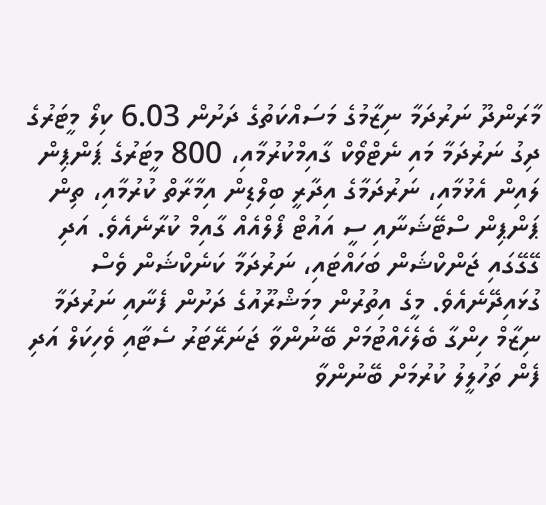މާރަންދޫ ނަރުދަމާ ނިޒާމުގެ މަސައްކަތުގެ ދަށުން 6.03 ކިލޯ މީޓަރުގެ ދިގު ނަރުދަމާ މައި ނެޓްވޯކް ގާއިމްކުރުމާއި، 800 މީޓަރުގެ ޕަންޕިން ލައިން އެޅުމާއި، ނަރުދަމާގެ އިދާރީ ބިލްޑިން އިމާރާތް ކުރުމާއި، ތިން ޕަންޕިން ސްޓޭޝަނާއި ސީ އައުޓް ފޯލްއެއް ގާއިމް ކުރާނެއެވެ. އަދި ގޭގޭގައި ޖަންކްޝަން ބަހައްޓައި، ނަރުދަމާ ކަނެކްޝަން ވެސް ގުޅައިދޭނެއެވެ. މީގެ އިތުރުން މިމަޝްރޫއުގެ ދަށުން ފެނާއި ނަރުދަމާ ނިޒާމް ހިންގާ ބެލެހެއްޓުމަށް ބޭނުންވާ ޖަނަރޭޓަރު ސެޓާއި ވެހިކަލް އަދި ފެން ތަހުލީލު ކުރުމަށް ބޭނުންވާ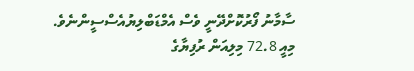ސާމާނު ފޯރުކޮށްދޭނީ ވެސް އެމްޑަބްލިޔުއެސްސީންނެވެ.
މިއީ 72.8 މިލިއަން ރުފިޔާގެ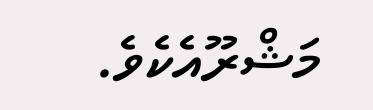މަޝްރޫއެކެވެ.